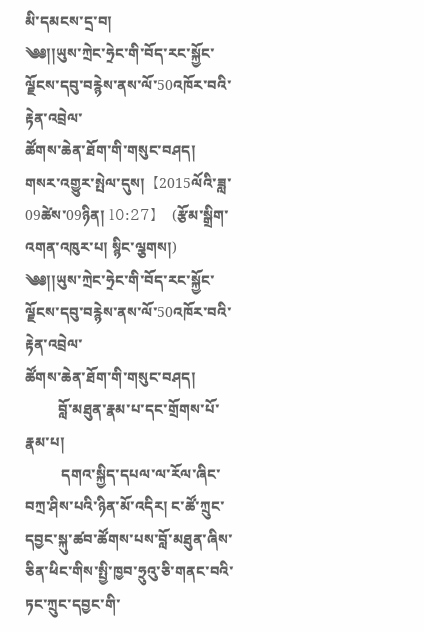མི་དམངས་དྲ་བ།
༄༅།།ཡུས་ཀྲེང་ཧྲེང་གི་བོད་རང་སྐྱོང་ལྗོངས་དབུ་བརྙེས་ནས་ལོ་50འཁོར་བའི་རྟེན་འབྲེལ་
ཚོགས་ཆེན་ཐོག་གི་གསུང་བཤད།
གསར་འགྱུར་སྤེལ་དུས།  【2015ལོའི་ཟླ་ 09ཚེས་09ཉིན། 10:27】   (རྩོམ་སྒྲིག་འགན་འཁུར་པ། སྙིང་ལྕགས།)
༄༅།།ཡུས་ཀྲེང་ཧྲེང་གི་བོད་རང་སྐྱོང་ལྗོངས་དབུ་བརྙེས་ནས་ལོ་50འཁོར་བའི་རྟེན་འབྲེལ་
ཚོགས་ཆེན་ཐོག་གི་གསུང་བཤད།
         བློ་མཐུན་རྣམ་པ་དང་གྲོགས་པོ་རྣམ་པ།
          དགའ་སྐྱིད་དཔལ་ལ་རོལ་ཞིང་བཀྲ་ཤིས་པའི་ཉིན་མོ་འདིར། ང་ཚོ་ཀྲུང་དབྱང་སྐུ་ཚབ་ཚོགས་པས་བློ་མཐུན་ཞིས་ཅིན་ཕིང་གིས་སྤྱི་ཁྱབ་ཧྲུའུ་ཅི་གནང་བའི་ཏང་ཀྲུང་དབྱང་གི་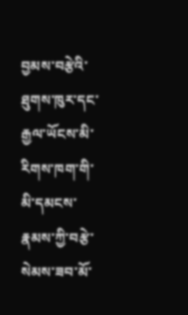བྱམས་བརྩེའི་ཐུགས་ཁུར་དང་རྒྱལ་ཡོངས་མི་རིགས་ཁག་གི་མི་དམངས་རྣམས་ཀྱི་བརྩེ་སེམས་ཟབ་མོ་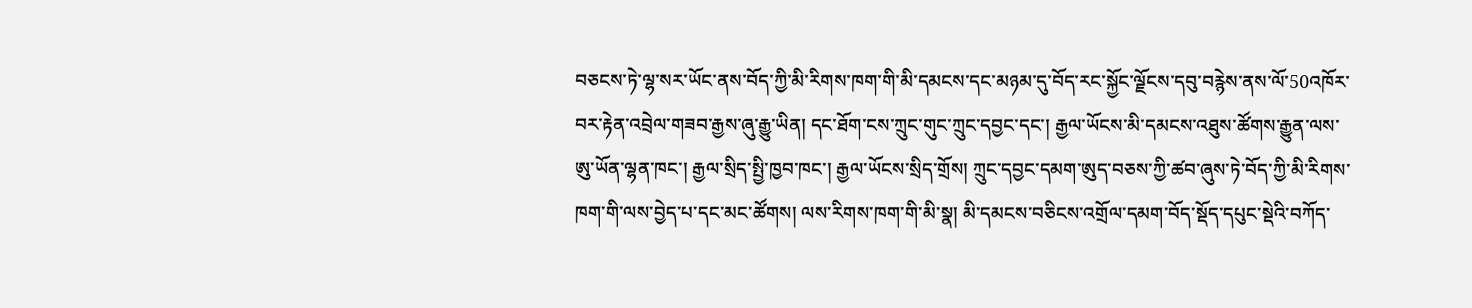བཅངས་ཏེ་ལྷ་སར་ཡོང་ནས་བོད་ཀྱི་མི་རིགས་ཁག་གི་མི་དམངས་དང་མཉམ་དུ་བོད་རང་སྐྱོང་ལྗོངས་དབུ་བརྙེས་ནས་ལོ་50འཁོར་བར་རྟེན་འབྲེལ་གཟབ་རྒྱས་ཞུ་རྒྱུ་ཡིན། དང་ཐོག་ངས་ཀྲུང་གུང་ཀྲུང་དབྱང་དང་། རྒྱལ་ཡོངས་མི་དམངས་འཐུས་ཚོགས་རྒྱུན་ལས་ཨུ་ཡོན་ལྷན་ཁང་། རྒྱལ་སྲིད་སྤྱི་ཁྱབ་ཁང་། རྒྱལ་ཡོངས་སྲིད་གྲོས། ཀྲུང་དབྱང་དམག་ཨུད་བཅས་ཀྱི་ཚབ་ཞུས་ཏེ་བོད་ཀྱི་མི་རིགས་ཁག་གི་ལས་བྱེད་པ་དང་མང་ཚོགས། ལས་རིགས་ཁག་གི་མི་སྣ། མི་དམངས་བཅིངས་འགྲོལ་དམག་བོད་སྡོད་དཔུང་སྡེའི་བཀོད་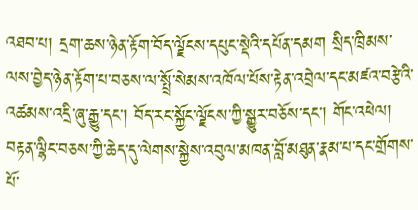འཐབ་པ། དྲག་ཆས་ཉེན་རྟོག་བོད་ལྗོངས་དཔུང་སྡེའི་དཔོན་དམག སྲིད་ཁྲིམས་ལས་བྱེད་ཉེན་རྟོག་པ་བཅས་ལ་སྤྲོ་སེམས་འཁོལ་པོས་རྟེན་འབྲེལ་དང་མཛའ་བརྩེའི་འཚམས་འདྲི་ཞུ་རྒྱུ་དང་། བོད་རང་སྐྱོང་ལྗོངས་ཀྱི་སྒྱུར་བཅོས་དང་། གོང་འཕེལ། བརྟན་ལྷིང་བཅས་ཀྱི་ཆེད་དུ་ལེགས་སྐྱེས་འབུལ་མཁན་བློ་མཐུན་རྣམ་པ་དང་གྲོགས་པོ་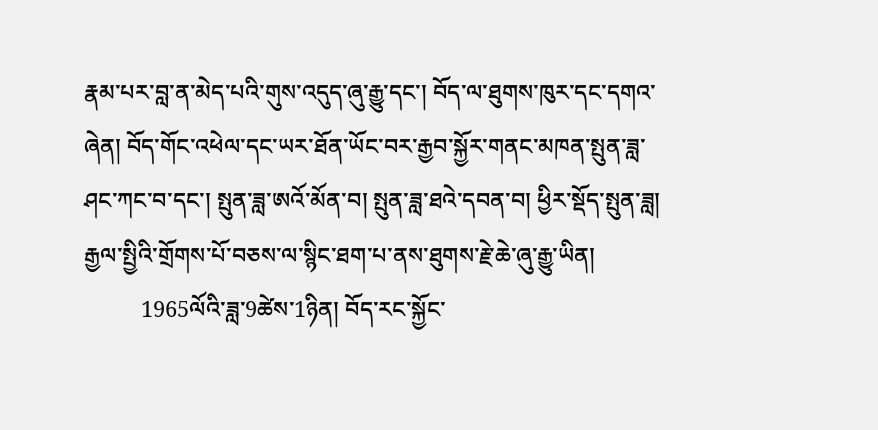རྣམ་པར་བླ་ན་མེད་པའི་གུས་འདུད་ཞུ་རྒྱུ་དང་། བོད་ལ་ཐུགས་ཁུར་དང་དགའ་ཞེན། བོད་གོང་འཕེལ་དང་ཡར་ཐོན་ཡོང་བར་རྒྱབ་སྐྱོར་གནང་མཁན་སྤུན་ཟླ་ཤང་ཀང་བ་དང་། སྤུན་ཟླ་ཨའོ་མོན་བ། སྤུན་ཟླ་ཐའེ་དབན་བ། ཕྱིར་སྡོད་སྤུན་ཟླ། རྒྱལ་སྤྱིའི་གྲོགས་པོ་བཅས་ལ་སྙིང་ཐག་པ་ནས་ཐུགས་རྗེ་ཆེ་ཞུ་རྒྱུ་ཡིན།
          1965ལོའི་ཟླ་9ཚེས་1ཉིན། བོད་རང་སྐྱོང་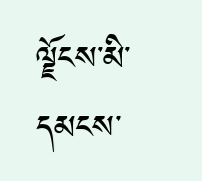ལྗོངས་མི་དམངས་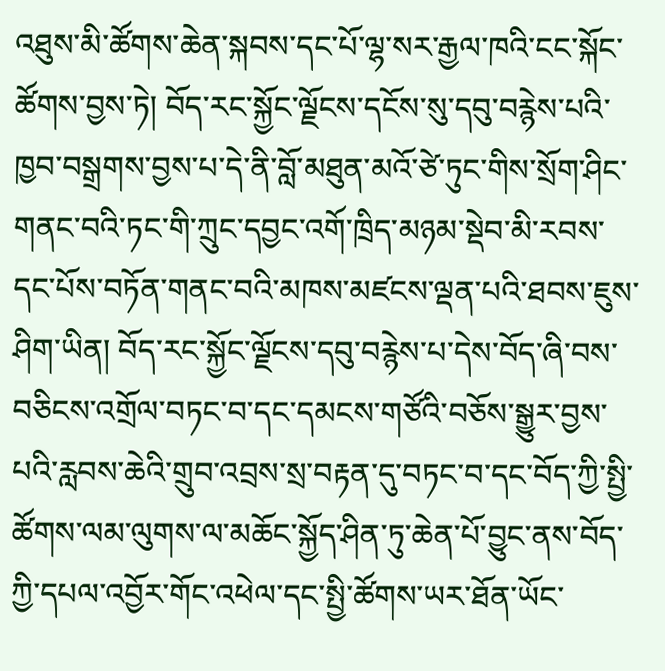འཐུས་མི་ཚོགས་ཆེན་སྐབས་དང་པོ་ལྷ་སར་རྒྱལ་ཁའི་ངང་སྐོང་ཚོགས་བྱས་ཏེ། བོད་རང་སྐྱོང་ལྗོངས་དངོས་སུ་དབུ་བརྙེས་པའི་ཁྱབ་བསྒྲགས་བྱས་པ་དེ་ནི་བློ་མཐུན་མའོ་ཙེ་ཏུང་གིས་སྲོག་ཤིང་གནང་བའི་ཏང་གི་ཀྲུང་དབྱང་འགོ་ཁྲིད་མཉམ་སྡེབ་མི་རབས་དང་པོས་བཏོན་གནང་བའི་མཁས་མཛངས་ལྡན་པའི་ཐབས་ཇུས་ཤིག་ཡིན། བོད་རང་སྐྱོང་ལྗོངས་དབུ་བརྙེས་པ་དེས་བོད་ཞི་བས་བཅིངས་འགྲོལ་བཏང་བ་དང་དམངས་གཙོའི་བཅོས་སྒྱུར་བྱས་པའི་རླབས་ཆེའི་གྲུབ་འབྲས་སྲ་བརྟན་དུ་བཏང་བ་དང་བོད་ཀྱི་སྤྱི་ཚོགས་ལམ་ལུགས་ལ་མཆོང་སྐྱོད་ཤིན་ཏུ་ཆེན་པོ་བྱུང་ནས་བོད་ཀྱི་དཔལ་འབྱོར་གོང་འཕེལ་དང་སྤྱི་ཚོགས་ཡར་ཐོན་ཡོང་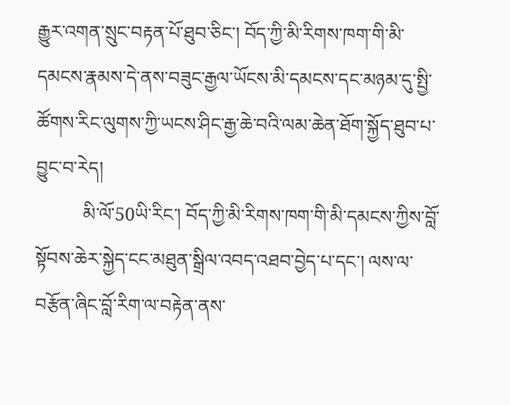རྒྱུར་འགན་སྲུང་བརྟན་པོ་ཐུབ་ཅིང་། བོད་ཀྱི་མི་རིགས་ཁག་གི་མི་དམངས་རྣམས་དེ་ནས་བཟུང་རྒྱལ་ཡོངས་མི་དམངས་དང་མཉམ་དུ་སྤྱི་ཚོགས་རིང་ལུགས་ཀྱི་ཡངས་ཤིང་རྒྱ་ཆེ་བའི་ལམ་ཆེན་ཐོག་སྐྱོད་ཐུབ་པ་བྱུང་བ་རེད།
          མི་ལོ་50ཡི་རིང་། བོད་ཀྱི་མི་རིགས་ཁག་གི་མི་དམངས་ཀྱིས་བློ་སྟོབས་ཆེར་སྐྱེད་ངང་མཐུན་སྒྲིལ་འབད་འཐབ་བྱེད་པ་དང་། ལས་ལ་བརྩོན་ཞིང་བློ་རིག་ལ་བརྟེན་ནས་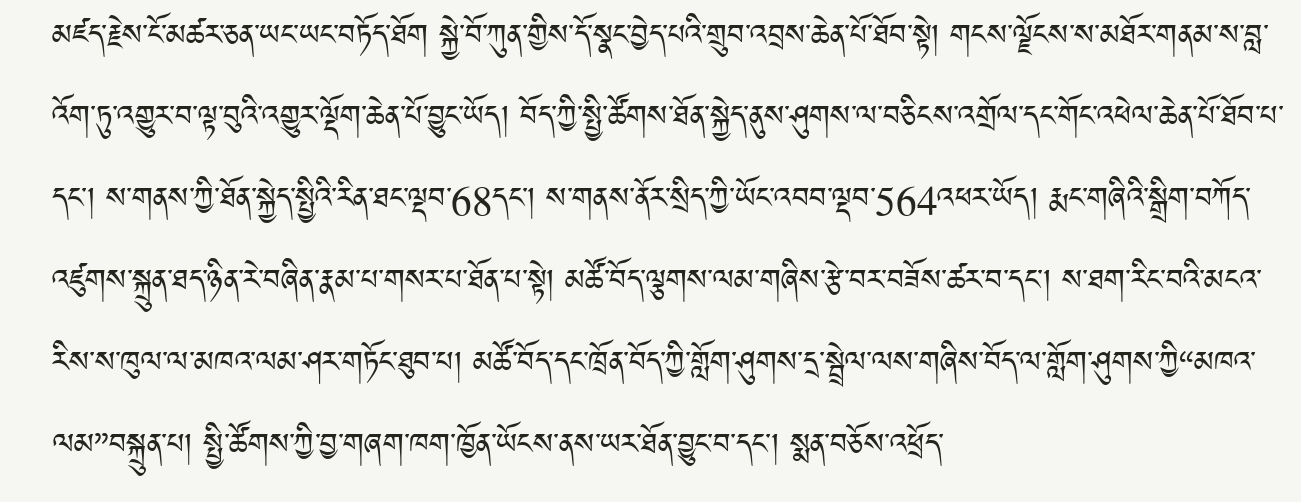མཛད་རྗེས་ངོ་མཚར་ཅན་ཡང་ཡང་བཏོད་ཐོག སྐྱེ་བོ་ཀུན་གྱིས་དོ་སྣང་བྱེད་པའི་གྲུབ་འབྲས་ཆེན་པོ་ཐོབ་སྟེ། གངས་ལྗོངས་ས་མཐོར་གནམ་ས་བླ་འོག་ཏུ་འགྱུར་བ་ལྟ་བུའི་འགྱུར་ལྡོག་ཆེན་པོ་བྱུང་ཡོད། བོད་ཀྱི་སྤྱི་ཚོགས་ཐོན་སྐྱེད་ནུས་ཤུགས་ལ་བཅིངས་འགྲོལ་དང་གོང་འཕེལ་ཆེན་པོ་ཐོབ་པ་དང་། ས་གནས་ཀྱི་ཐོན་སྐྱེད་སྤྱིའི་རིན་ཐང་ལྡབ་68དང་། ས་གནས་ནོར་སྲིད་ཀྱི་ཡོང་འབབ་ལྡབ་564འཕར་ཡོད། རྨང་གཞིའི་སྒྲིག་བཀོད་འཛུགས་སྐྲུན་ཐད་ཉིན་རེ་བཞིན་རྣམ་པ་གསར་པ་ཐོན་པ་སྟེ། མཚོ་བོད་ལྕགས་ལམ་གཞིས་རྩེ་བར་བཟོས་ཚར་བ་དང་། ས་ཐག་རིང་བའི་མངའ་རིས་ས་ཁུལ་ལ་མཁའ་ལམ་ཤར་གཏོང་ཐུབ་པ། མཚོ་བོད་དང་ཁྲོན་བོད་ཀྱི་གློག་ཤུགས་དྲ་སྦྲེལ་ལས་གཞིས་བོད་ལ་གློག་ཤུགས་ཀྱི“མཁའ་ལམ”བསྐྲུན་པ། སྤྱི་ཚོགས་ཀྱི་བྱ་གཞག་ཁག་ཁྱོན་ཡོངས་ནས་ཡར་ཐོན་བྱུང་བ་དང་། སྨན་བཅོས་འཕྲོད་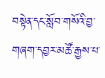བསྟེན་དང་སློབ་གསོའི་བྱ་གཞག་དབྱར་མཚོ་རྒྱས་པ་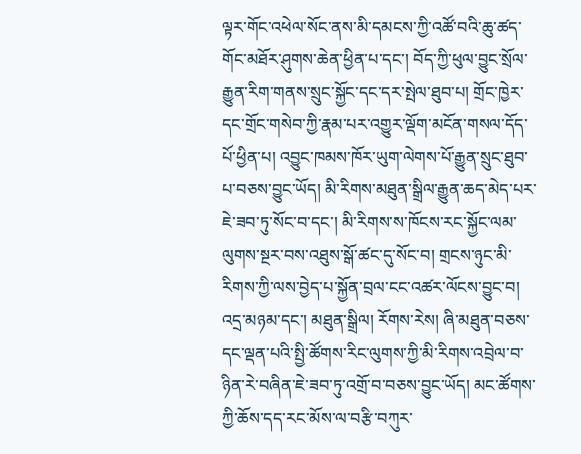ལྟར་གོང་འཕེལ་སོང་ནས་མི་དམངས་ཀྱི་འཚོ་བའི་ཆུ་ཚད་གོང་མཐོར་ཤུགས་ཆེན་ཕྱིན་པ་དང་། བོད་ཀྱི་ཕུལ་བྱུང་སྲོལ་རྒྱུན་རིག་གནས་སྲུང་སྐྱོང་དང་དར་སྤེལ་ཐུབ་པ། གྲོང་ཁྱེར་དང་གྲོང་གསེབ་ཀྱི་རྣམ་པར་འགྱུར་ལྡོག་མངོན་གསལ་དོད་པོ་ཕྱིན་པ། འབྱུང་ཁམས་ཁོར་ཡུག་ལེགས་པོ་རྒྱུན་སྲུང་ཐུབ་པ་བཅས་བྱུང་ཡོད། མི་རིགས་མཐུན་སྒྲིལ་རྒྱུན་ཆད་མེད་པར་ཇེ་ཟབ་ཏུ་སོང་བ་དང་། མི་རིགས་ས་ཁོངས་རང་སྐྱོང་ལམ་ལུགས་སྔར་བས་འཐུས་སྒོ་ཚང་དུ་སོང་བ། གྲངས་ཉུང་མི་རིགས་ཀྱི་ལས་བྱེད་པ་སྐྱོན་བྲལ་ངང་འཚར་ལོངས་བྱུང་བ། འདྲ་མཉམ་དང་། མཐུན་སྒྲིལ། རོགས་རེས། ཞི་མཐུན་བཅས་དང་ལྡན་པའི་སྤྱི་ཚོགས་རིང་ལུགས་ཀྱི་མི་རིགས་འབྲེལ་བ་ཉིན་རེ་བཞིན་ཇེ་ཟབ་ཏུ་འགྲོ་བ་བཅས་བྱུང་ཡོད། མང་ཚོགས་ཀྱི་ཆོས་དད་རང་མོས་ལ་བརྩི་བཀུར་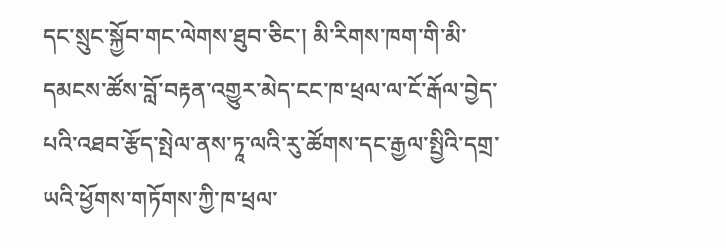དང་སྲུང་སྐྱོབ་གང་ལེགས་ཐུབ་ཅིང་། མི་རིགས་ཁག་གི་མི་དམངས་ཚོས་བློ་བརྟན་འགྱུར་མེད་ངང་ཁ་ཕྲལ་ལ་ངོ་རྒོལ་བྱེད་པའི་འཐབ་རྩོད་སྤེལ་ནས་ཏཱ་ལའི་རུ་ཚོགས་དང་རྒྱལ་སྤྱིའི་དགྲ་ཡའི་ཕྱོགས་གཏོགས་ཀྱི་ཁ་ཕྲལ་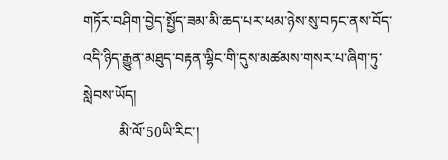གཏོར་བཤིག་བྱེད་སྤྱོད་ཟམ་མི་ཆད་པར་ཕམ་ཉེས་སུ་བཏང་ནས་བོད་འདི་ཉིད་རྒྱུན་མཐུད་བརྟན་ལྷིང་གི་དུས་མཚམས་གསར་པ་ཞིག་ཏུ་སླེབས་ཡོད།
          མི་ལོ་50ཡི་རིང་།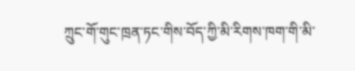ཀྲུང་གོ་གུང་ཁྲན་ཏང་གིས་བོད་ཀྱི་མི་རིགས་ཁག་གི་མི་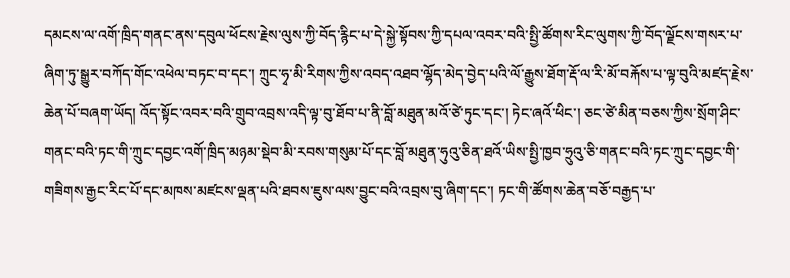དམངས་ལ་འགོ་ཁྲིད་གནང་ནས་དབུལ་ཕོངས་རྗེས་ལུས་ཀྱི་བོད་རྙིང་པ་དེ་སྐྱེ་སྟོབས་ཀྱི་དཔལ་འབར་བའི་སྤྱི་ཚོགས་རིང་ལུགས་ཀྱི་བོད་ལྗོངས་གསར་པ་ཞིག་ཏུ་སྒྱུར་བཀོད་གོང་འཕེལ་བཏང་བ་དང་། ཀྲུང་ཧྭ་མི་རིགས་ཀྱིས་འབད་འཐབ་ལྷོད་མེད་བྱེད་པའི་ལོ་རྒྱུས་ཐོག་རྡོ་ལ་རི་མོ་བརྐོས་པ་ལྟ་བུའི་མཛད་རྗེས་ཆེན་པོ་བཞག་ཡོད། འོད་སྟོང་འབར་བའི་གྲུབ་འབྲས་འདི་ལྟ་བུ་ཐོབ་པ་ནི་བློ་མཐུན་མའོ་ཙེ་ཏུང་དང་། ཏེང་ཞའོ་ཕིང་། ཅང་ཙེ་མིན་བཅས་ཀྱིས་སྲོག་ཤིང་གནང་བའི་ཏང་གི་ཀྲུང་དབྱང་འགོ་ཁྲིད་མཉམ་སྡེབ་མི་རབས་གསུམ་པོ་དང་བློ་མཐུན་ཧུའུ་ཅིན་ཐའོ་ཡིས་སྤྱི་ཁྱབ་ཧྲུའུ་ཅི་གནང་བའི་ཏང་ཀྲུང་དབྱང་གི་གཟིགས་རྒྱང་རིང་པོ་དང་མཁས་མཛངས་ལྡན་པའི་ཐབས་ཇུས་ལས་བྱུང་བའི་འབྲས་བུ་ཞིག་དང་། ཏང་གི་ཚོགས་ཆེན་བཅོ་བརྒྱད་པ་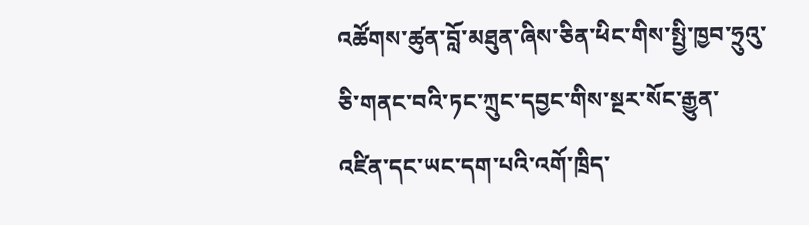འཚོགས་ཚུན་བློ་མཐུན་ཞིས་ཅིན་ཕིང་གིས་སྤྱི་ཁྱབ་ཧྲུའུ་ཅི་གནང་བའི་ཏང་ཀྲུང་དབྱང་གིས་སྔར་སོང་རྒྱུན་འཛིན་དང་ཡང་དག་པའི་འགོ་ཁྲིད་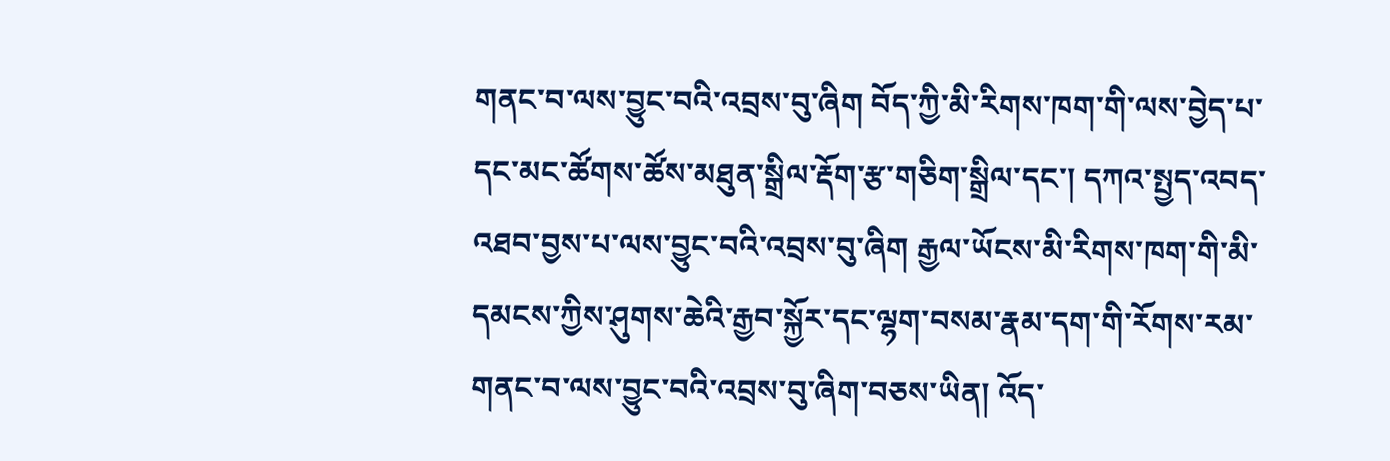གནང་བ་ལས་བྱུང་བའི་འབྲས་བུ་ཞིག བོད་ཀྱི་མི་རིགས་ཁག་གི་ལས་བྱེད་པ་དང་མང་ཚོགས་ཚོས་མཐུན་སྒྲིལ་རྡོག་རྩ་གཅིག་སྒྲིལ་དང་། དཀའ་སྤྱད་འབད་འཐབ་བྱས་པ་ལས་བྱུང་བའི་འབྲས་བུ་ཞིག རྒྱལ་ཡོངས་མི་རིགས་ཁག་གི་མི་དམངས་ཀྱིས་ཤུགས་ཆེའི་རྒྱབ་སྐྱོར་དང་ལྷག་བསམ་རྣམ་དག་གི་རོགས་རམ་གནང་བ་ལས་བྱུང་བའི་འབྲས་བུ་ཞིག་བཅས་ཡིན། འོད་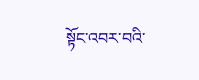སྟོང་འབར་བའི་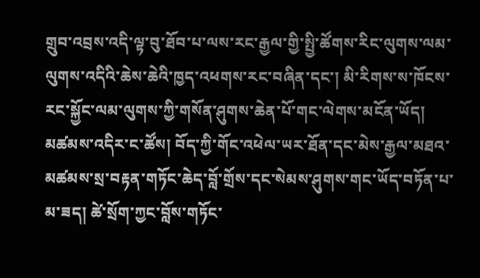གྲུབ་འབྲས་འདི་ལྟ་བུ་ཐོབ་པ་ལས་རང་རྒྱལ་གྱི་སྤྱི་ཚོགས་རིང་ལུགས་ལམ་ལུགས་འདིའི་ཆེས་ཆེའི་ཁྱད་འཕགས་རང་བཞིན་དང་། མི་རིགས་ས་ཁོངས་རང་སྐྱོང་ལམ་ལུགས་ཀྱི་གསོན་ཤུགས་ཆེན་པོ་གང་ལེགས་མངོན་ཡོད། མཚམས་འདིར་ང་ཚོས། བོད་ཀྱི་གོང་འཕེལ་ཡར་ཐོན་དང་མེས་རྒྱལ་མཐའ་མཚམས་སྲ་བརྟན་གཏོང་ཆེད་བློ་གྲོས་དང་སེམས་ཤུགས་གང་ཡོད་བཏོན་པ་མ་ཟད། ཚེ་སྲོག་ཀྱང་བློས་གཏོང་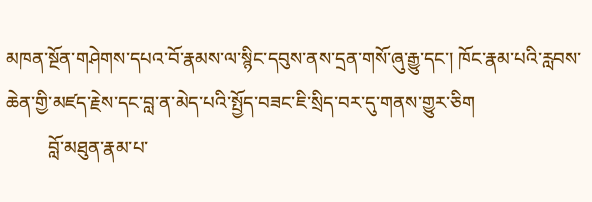མཁན་སྔོན་གཤེགས་དཔའ་བོ་རྣམས་ལ་སྙིང་དབུས་ནས་དྲན་གསོ་ཞུ་རྒྱུ་དང་། ཁོང་རྣམ་པའི་རླབས་ཆེན་གྱི་མཛད་རྗེས་དང་བླ་ན་མེད་པའི་སྤྱོད་བཟང་ཇི་སྲིད་བར་དུ་གནས་གྱུར་ཅིག
         བློ་མཐུན་རྣམ་པ་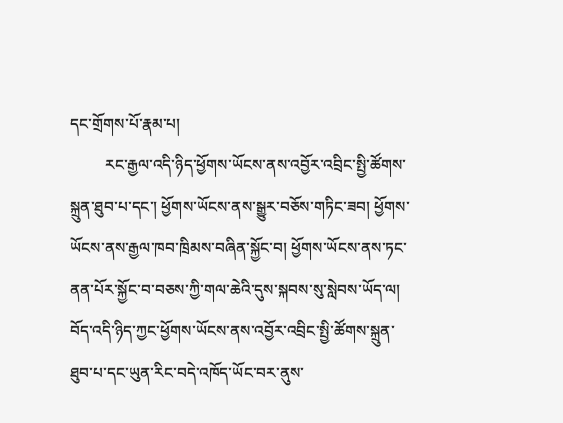དང་གྲོགས་པོ་རྣམ་པ།
         རང་རྒྱལ་འདི་ཉིད་ཕྱོགས་ཡོངས་ནས་འབྱོར་འབྲིང་སྤྱི་ཚོགས་སྐྲུན་ཐུབ་པ་དང་། ཕྱོགས་ཡོངས་ནས་སྒྱུར་བཅོས་གཏིང་ཟབ། ཕྱོགས་ཡོངས་ནས་རྒྱལ་ཁབ་ཁྲིམས་བཞིན་སྐྱོང་བ། ཕྱོགས་ཡོངས་ནས་ཏང་ནན་པོར་སྐྱོང་བ་བཅས་ཀྱི་གལ་ཆེའི་དུས་སྐབས་སུ་སླེབས་ཡོད་ལ། བོད་འདི་ཉིད་ཀྱང་ཕྱོགས་ཡོངས་ནས་འབྱོར་འབྲིང་སྤྱི་ཚོགས་སྐྲུན་ཐུབ་པ་དང་ཡུན་རིང་བདེ་འཁོད་ཡོང་བར་ནུས་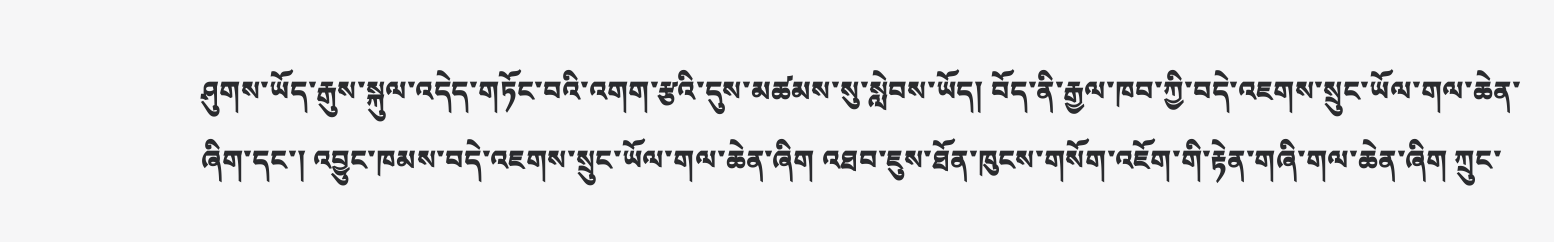ཤུགས་ཡོད་རྒུས་སྐུལ་འདེད་གཏོང་བའི་འགག་རྩའི་དུས་མཚམས་སུ་སླེབས་ཡོད། བོད་ནི་རྒྱལ་ཁབ་ཀྱི་བདེ་འཇགས་སྲུང་ཡོལ་གལ་ཆེན་ཞིག་དང་། འབྱུང་ཁམས་བདེ་འཇགས་སྲུང་ཡོལ་གལ་ཆེན་ཞིག འཐབ་ཇུས་ཐོན་ཁུངས་གསོག་འཇོག་གི་རྟེན་གཞི་གལ་ཆེན་ཞིག ཀྲུང་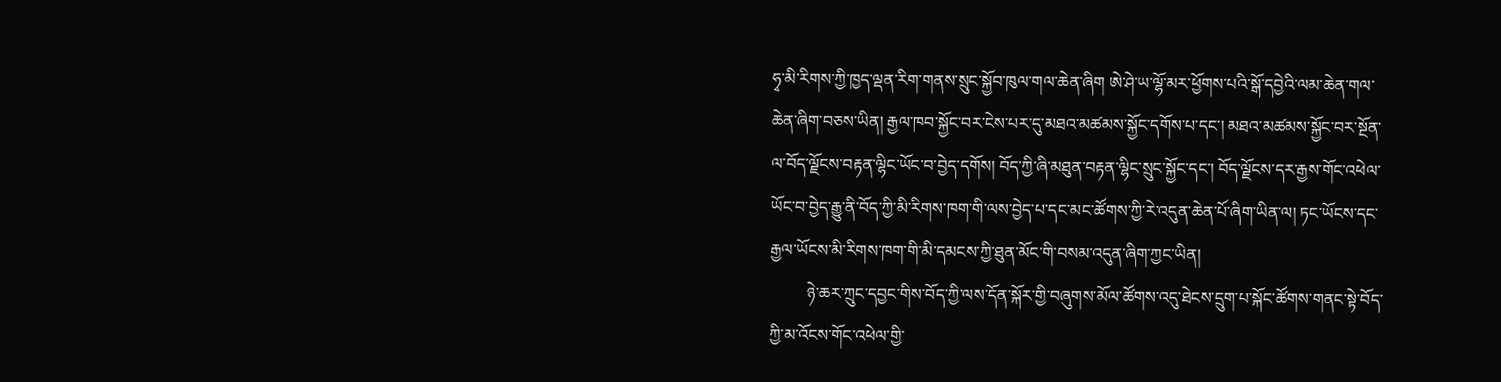ཧྭ་མི་རིགས་ཀྱི་ཁྱད་ལྡན་རིག་གནས་སྲུང་སྐྱོབ་ཁུལ་གལ་ཆེན་ཞིག ཨེ་ཤེ་ཡ་ལྷོ་མར་ཕྱོགས་པའི་སྒོ་དབྱེའི་ལམ་ཆེན་གལ་ཆེན་ཞིག་བཅས་ཡིན། རྒྱལ་ཁབ་སྐྱོང་བར་ངེས་པར་དུ་མཐའ་མཚམས་སྐྱོང་དགོས་པ་དང་། མཐའ་མཚམས་སྐྱོང་བར་སྔོན་ལ་བོད་ལྗོངས་བརྟན་ལྷིང་ཡོང་བ་བྱེད་དགོས། བོད་ཀྱི་ཞི་མཐུན་བརྟན་ལྷིང་སྲུང་སྐྱོང་དང་། བོད་ལྗོངས་དར་རྒྱས་གོང་འཕེལ་ཡོང་བ་བྱེད་རྒྱུ་ནི་བོད་ཀྱི་མི་རིགས་ཁག་གི་ལས་བྱེད་པ་དང་མང་ཚོགས་ཀྱི་རེ་འདུན་ཆེན་པོ་ཞིག་ཡིན་ལ། ཏང་ཡོངས་དང་རྒྱལ་ཡོངས་མི་རིགས་ཁག་གི་མི་དམངས་ཀྱི་ཐུན་མོང་གི་བསམ་འདུན་ཞིག་ཀྱང་ཡིན།
         ཉེ་ཆར་ཀྲུང་དབྱང་གིས་བོད་ཀྱི་ལས་དོན་སྐོར་གྱི་བཞུགས་མོལ་ཚོགས་འདུ་ཐེངས་དྲུག་པ་སྐོང་ཚོགས་གནང་སྟེ་བོད་ཀྱི་མ་འོངས་གོང་འཕེལ་གྱི་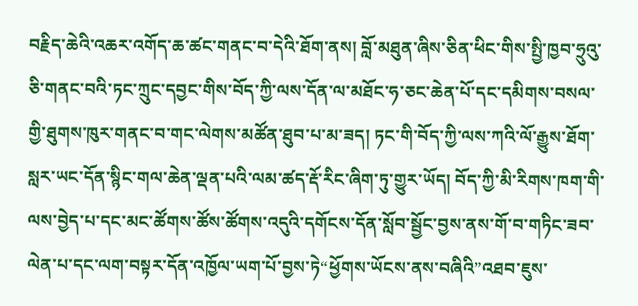བརྗིད་ཆེའི་འཆར་འགོད་ཆ་ཚང་གནང་བ་དེའི་ཐོག་ནས། བློ་མཐུན་ཞིས་ཅིན་ཕིང་གིས་སྤྱི་ཁྱབ་ཧྲུའུ་ཅི་གནང་བའི་ཏང་ཀྲུང་དབྱང་གིས་བོད་ཀྱི་ལས་དོན་ལ་མཐོང་ཧ་ཅང་ཆེན་པོ་དང་དམིགས་བསལ་གྱི་ཐུགས་ཁུར་གནང་བ་གང་ལེགས་མཚོན་ཐུབ་པ་མ་ཟད། ཏང་གི་བོད་ཀྱི་ལས་ཀའི་ལོ་རྒྱུས་ཐོག་སླར་ཡང་དོན་སྙིང་གལ་ཆེན་ལྡན་པའི་ལམ་ཚད་རྡོ་རིང་ཞིག་ཏུ་གྱུར་ཡོད། བོད་ཀྱི་མི་རིགས་ཁག་གི་ལས་བྱེད་པ་དང་མང་ཚོགས་ཚོས་ཚོགས་འདུའི་དགོངས་དོན་སློབ་སྦྱོང་བྱས་ནས་གོ་བ་གཏིང་ཟབ་ལེན་པ་དང་ལག་བསྟར་དོན་འཁྱོལ་ཡག་པོ་བྱས་ཏེ“ཕྱོགས་ཡོངས་ནས་བཞིའི”འཐབ་ཇུས་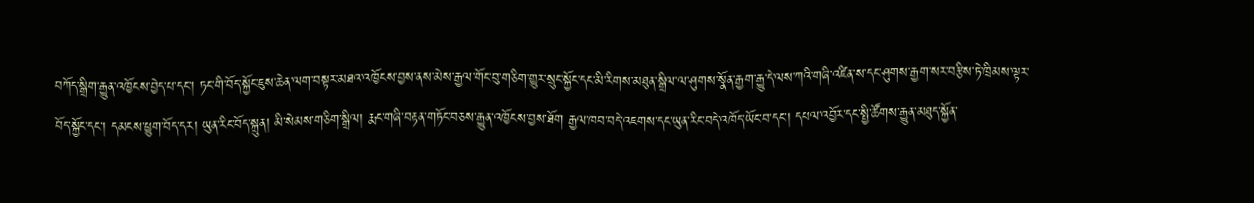བཀོད་སྒྲིག་རྒྱུན་འཁྱོངས་བྱེད་པ་དང་། ཏང་གི་བོད་སྐྱོང་ཇུས་ཆེན་ལག་བསྟར་མཐའ་འཁྱོངས་བྱས་ནས་མེས་རྒྱལ་གོང་བུ་གཅིག་གྱུར་སྲུང་སྐྱོང་དང་མི་རིགས་མཐུན་སྒྲིལ་ལ་ཤུགས་སྣོན་རྒྱག་རྒྱུ་དེ་ལས་ཀའི་གཞི་འཛིན་ས་དང་ཤུགས་རྒྱག་སར་བརྩིས་ཏེ་ཁྲིམས་ལྟར་བོད་སྐྱོང་དང་། དམངས་ཕྱུག་བོད་དར། ཡུན་རིང་བོད་སྐྲུན། མི་སེམས་གཅིག་སྒྲིལ། རྨང་གཞི་བརྟན་གཏོང་བཅས་རྒྱུན་འཁྱོངས་བྱས་ཐོག རྒྱལ་ཁབ་བདེ་འཇགས་དང་ཡུན་རིང་བདེ་འཁོད་ཡོང་བ་དང་། དཔལ་འབྱོར་དང་སྤྱི་ཚོགས་རྒྱུན་མཐུད་སྐྱོན་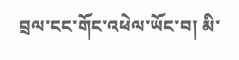བྲལ་ངང་གོང་འཕེལ་ཡོང་བ། མི་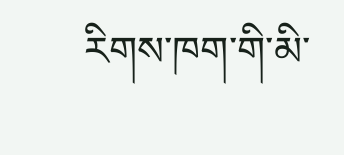རིགས་ཁག་གི་མི་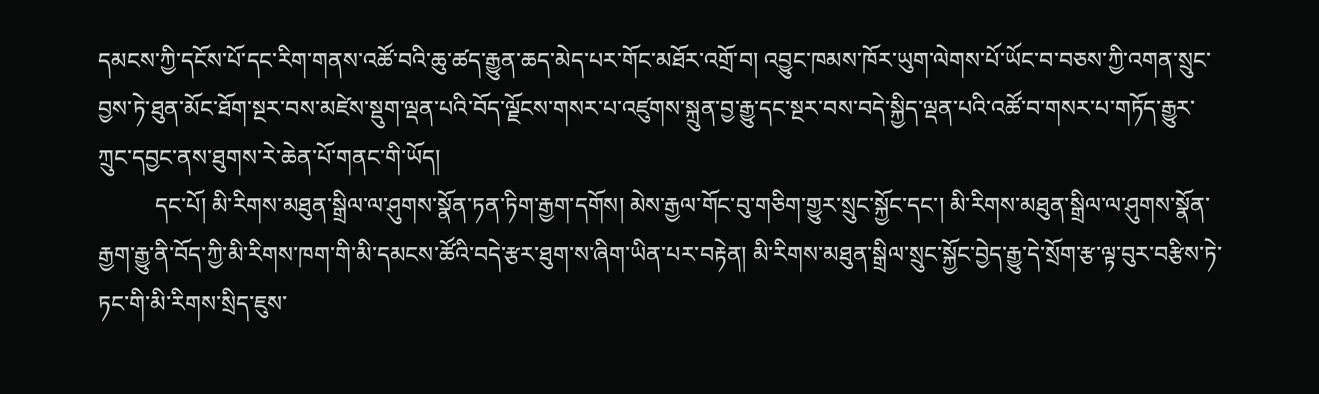དམངས་ཀྱི་དངོས་པོ་དང་རིག་གནས་འཚོ་བའི་ཆུ་ཚད་རྒྱུན་ཆད་མེད་པར་གོང་མཐོར་འགྲོ་བ། འབྱུང་ཁམས་ཁོར་ཡུག་ལེགས་པོ་ཡོང་བ་བཅས་ཀྱི་འགན་སྲུང་བྱས་ཏེ་ཐུན་མོང་ཐོག་སྔར་བས་མཛེས་སྡུག་ལྡན་པའི་བོད་ལྗོངས་གསར་པ་འཛུགས་སྐྲུན་བྱ་རྒྱུ་དང་སྔར་བས་བདེ་སྐྱིད་ལྡན་པའི་འཚོ་བ་གསར་པ་གཏོད་རྒྱུར་ཀྲུང་དབྱང་ནས་ཐུགས་རེ་ཆེན་པོ་གནང་གི་ཡོད།
          དང་པོ། མི་རིགས་མཐུན་སྒྲིལ་ལ་ཤུགས་སྣོན་ཏན་ཏིག་རྒྱག་དགོས། མེས་རྒྱལ་གོང་བུ་གཅིག་གྱུར་སྲུང་སྐྱོང་དང་། མི་རིགས་མཐུན་སྒྲིལ་ལ་ཤུགས་སྣོན་རྒྱག་རྒྱུ་ནི་བོད་ཀྱི་མི་རིགས་ཁག་གི་མི་དམངས་ཚོའི་བདེ་རྩར་ཐུག་ས་ཞིག་ཡིན་པར་བརྟེན། མི་རིགས་མཐུན་སྒྲིལ་སྲུང་སྐྱོང་བྱེད་རྒྱུ་དེ་སྲོག་རྩ་ལྟ་བུར་བརྩིས་ཏེ་ཏང་གི་མི་རིགས་སྲིད་ཇུས་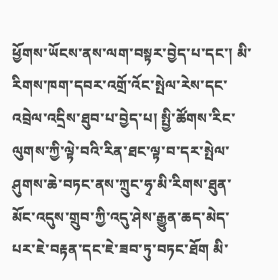ཕྱོགས་ཡོངས་ནས་ལག་བསྟར་བྱེད་པ་དང་། མི་རིགས་ཁག་དབར་འགྲོ་འོང་སྤེལ་རེས་དང་འབྲེལ་འདྲིས་ཐུབ་པ་བྱེད་པ། སྤྱི་ཚོགས་རིང་ལུགས་ཀྱི་ལྟེ་བའི་རིན་ཐང་ལྟ་བ་དར་སྤེལ་ཤུགས་ཆེ་བཏང་ནས་ཀྲུང་ཧྭ་མི་རིགས་ཐུན་མོང་འདུས་གྲུབ་ཀྱི་འདུ་ཤེས་རྒྱུན་ཆད་མེད་པར་ཇེ་བརྟན་དང་ཇེ་ཟབ་ཏུ་བཏང་ཐོག མི་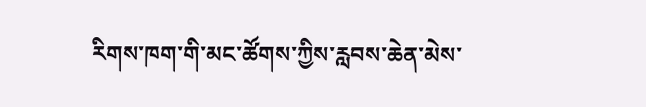རིགས་ཁག་གི་མང་ཚོགས་ཀྱིས་རླབས་ཆེན་མེས་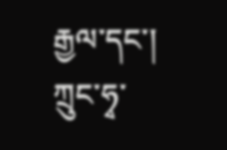རྒྱལ་དང་། ཀྲུང་ཧྭ་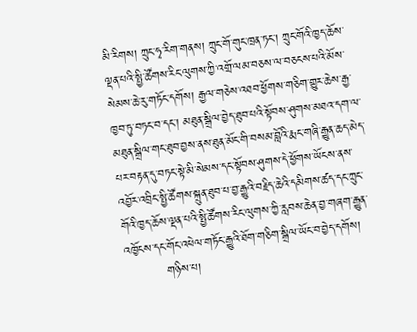མི་རིགས། ཀྲུང་ཧྭ་རིག་གནས། ཀྲུང་གོ་གུང་ཁྲན་ཏང་། ཀྲུང་གོའི་ཁྱད་ཆོས་ལྡན་པའི་སྤྱི་ཚོགས་རིང་ལུགས་ཀྱི་འགྲོ་ལམ་བཅས་ལ་བཅངས་པའི་མོས་སེམས་ཆེ་རུ་གཏོང་དགོས། རྒྱལ་གཅེས་འཐབ་ཕྱོགས་གཅིག་གྱུར་ཆེས་རྒྱ་ཁྱབ་ཏུ་བཏང་བ་དང་། མཐུན་སྒྲིལ་བྱེད་ཐུབ་པའི་སྟོབས་ཤུགས་མཐའ་དག་ལ་མཐུན་སྒྲིལ་གང་ཐུབ་བྱས་ནས་ཐུན་མོང་གི་བསམ་བློའི་རྨང་གཞི་རྒྱུན་ཆད་མེད་པར་བརྟན་དུ་བཏང་སྟེ་མི་སེམས་དང་སྟོབས་ཤུགས་དེ་ཕྱོགས་ཡོངས་ནས་འབྱོར་འབྲིང་སྤྱི་ཚོགས་སྐྲུན་ཐུབ་པ་བྱ་རྒྱུའི་བརྗིད་ཆེའི་དམིགས་ཚད་དང་ཀྲུང་གོའི་ཁྱད་ཆོས་ལྡན་པའི་སྤྱི་ཚོགས་རིང་ལུགས་ཀྱི་རླབས་ཆེན་བྱ་གཞག་རྒྱུན་འཁྱོངས་དང་གོང་འཕེལ་གཏོང་རྒྱུའི་ཐོག་གཅིག་སྒྲིལ་ཡོང་བ་བྱེད་དགོས།
          གཉིས་པ།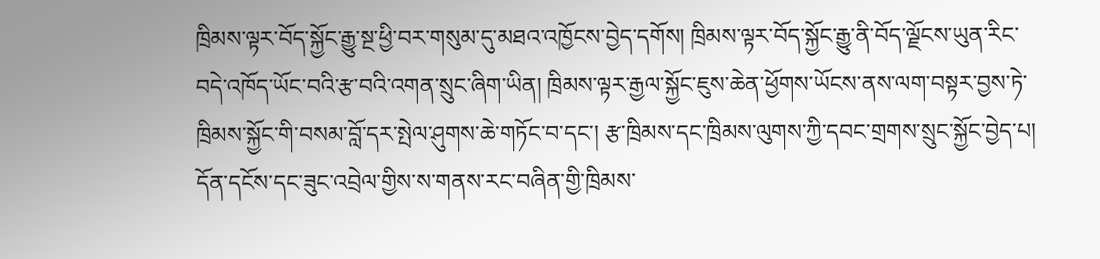ཁྲིམས་ལྟར་བོད་སྐྱོང་རྒྱུ་སྔ་ཕྱི་བར་གསུམ་དུ་མཐའ་འཁྱོངས་བྱེད་དགོས། ཁྲིམས་ལྟར་བོད་སྐྱོང་རྒྱུ་ནི་བོད་ལྗོངས་ཡུན་རིང་བདེ་འཁོད་ཡོང་བའི་རྩ་བའི་འགན་སྲུང་ཞིག་ཡིན། ཁྲིམས་ལྟར་རྒྱལ་སྐྱོང་ཇུས་ཆེན་ཕྱོགས་ཡོངས་ནས་ལག་བསྟར་བྱས་ཏེ་ཁྲིམས་སྐྱོང་གི་བསམ་བློ་དར་སྤེལ་ཤུགས་ཆེ་གཏོང་བ་དང་། རྩ་ཁྲིམས་དང་ཁྲིམས་ལུགས་ཀྱི་དབང་གྲགས་སྲུང་སྐྱོང་བྱེད་པ། དོན་དངོས་དང་ཟུང་འབྲེལ་གྱིས་ས་གནས་རང་བཞིན་གྱི་ཁྲིམས་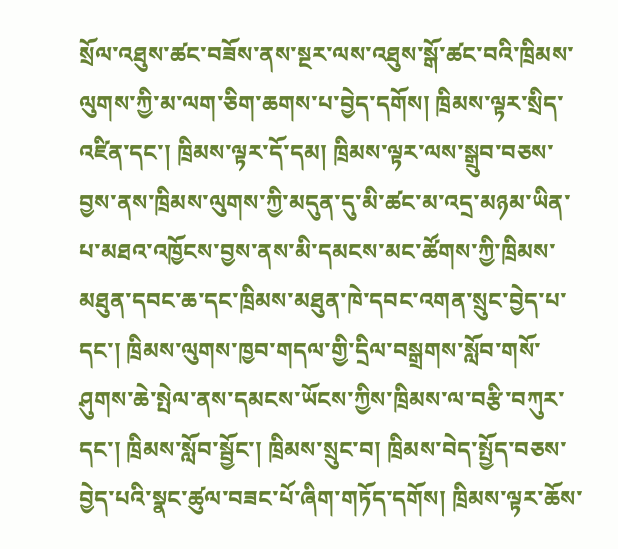སྲོལ་འཐུས་ཚང་བཟོས་ནས་སྔར་ལས་འཐུས་སྒོ་ཚང་བའི་ཁྲིམས་ལུགས་ཀྱི་མ་ལག་ཅིག་ཆགས་པ་བྱེད་དགོས། ཁྲིམས་ལྟར་སྲིད་འཛིན་དང་། ཁྲིམས་ལྟར་དོ་དམ། ཁྲིམས་ལྟར་ལས་སྒྲུབ་བཅས་བྱས་ནས་ཁྲིམས་ལུགས་ཀྱི་མདུན་དུ་མི་ཚང་མ་འདྲ་མཉམ་ཡིན་པ་མཐའ་འཁྱོངས་བྱས་ནས་མི་དམངས་མང་ཚོགས་ཀྱི་ཁྲིམས་མཐུན་དབང་ཆ་དང་ཁྲིམས་མཐུན་ཁེ་དབང་འགན་སྲུང་བྱེད་པ་དང་། ཁྲིམས་ལུགས་ཁྱབ་གདལ་གྱི་དྲིལ་བསྒྲགས་སློབ་གསོ་ཤུགས་ཆེ་སྤེལ་ནས་དམངས་ཡོངས་ཀྱིས་ཁྲིམས་ལ་བརྩི་བཀུར་དང་། ཁྲིམས་སློབ་སྦྱོང་། ཁྲིམས་སྲུང་བ། ཁྲིམས་བེད་སྤྱོད་བཅས་བྱེད་པའི་སྣང་ཚུལ་བཟང་པོ་ཞིག་གཏོད་དགོས། ཁྲིམས་ལྟར་ཆོས་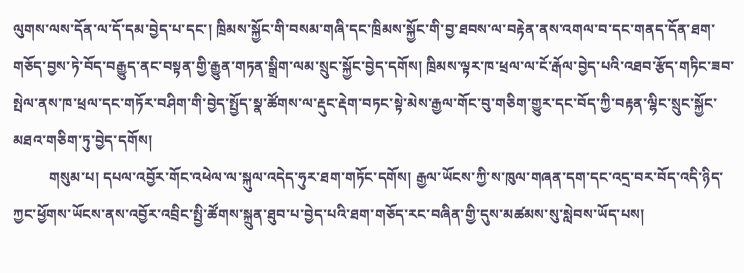ལུགས་ལས་དོན་ལ་དོ་དམ་བྱེད་པ་དང་། ཁྲིམས་སྐྱོང་གི་བསམ་གཞི་དང་ཁྲིམས་སྐྱོང་གི་བྱ་ཐབས་ལ་བརྟེན་ནས་འགལ་བ་དང་གནད་དོན་ཐག་གཅོད་བྱས་ཏེ་བོད་བརྒྱུད་ནང་བསྟན་གྱི་རྒྱུན་གཏན་སྒྲིག་ལམ་སྲུང་སྐྱོང་བྱེད་དགོས། ཁྲིམས་ལྟར་ཁ་ཕྲལ་ལ་ངོ་རྒོལ་བྱེད་པའི་འཐབ་རྩོད་གཏིང་ཟབ་སྤེལ་ནས་ཁ་ཕྲལ་དང་གཏོར་བཤིག་གི་བྱེད་སྤྱོད་སྣ་ཚོགས་ལ་རྡུང་རྡེག་བཏང་སྟེ་མེས་རྒྱལ་གོང་བུ་གཅིག་གྱུར་དང་བོད་ཀྱི་བརྟན་ལྷིང་སྲུང་སྐྱོང་མཐའ་གཅིག་ཏུ་བྱེད་དགོས།
          གསུམ་པ། དཔལ་འབྱོར་གོང་འཕེལ་ལ་སྐུལ་འདེད་ཧུར་ཐག་གཏོང་དགོས། རྒྱལ་ཡོངས་ཀྱི་ས་ཁུལ་གཞན་དག་དང་འདྲ་བར་བོད་འདི་ཉིད་ཀྱང་ཕྱོགས་ཡོངས་ནས་འབྱོར་འབྲིང་སྤྱི་ཚོགས་སྐྲུན་ཐུབ་པ་བྱེད་པའི་ཐག་གཅོད་རང་བཞིན་གྱི་དུས་མཚམས་སུ་སླེབས་ཡོད་པས།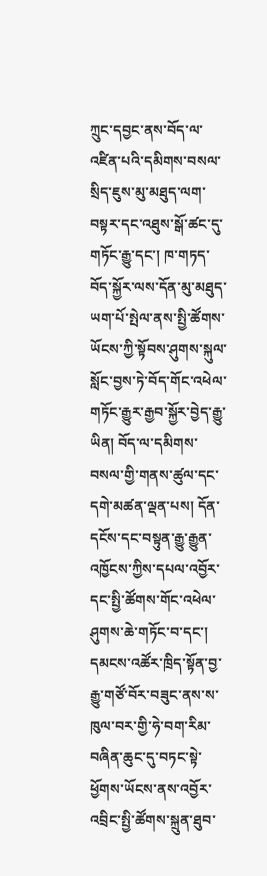ཀྲུང་དབྱང་ནས་བོད་ལ་འཛིན་པའི་དམིགས་བསལ་སྲིད་ཇུས་མུ་མཐུད་ལག་བསྟར་དང་འཐུས་སྒོ་ཚང་དུ་གཏོང་རྒྱུ་དང་། ཁ་གཏད་བོད་སྐྱོར་ལས་དོན་མུ་མཐུད་ཡག་པོ་སྤེལ་ནས་སྤྱི་ཚོགས་ཡོངས་ཀྱི་སྟོབས་ཤུགས་སྐུལ་སློང་བྱས་ཏེ་བོད་གོང་འཕེལ་གཏོང་རྒྱུར་རྒྱབ་སྐྱོར་བྱེད་རྒྱུ་ཡིན། བོད་ལ་དམིགས་བསལ་གྱི་གནས་ཚུལ་དང་དགེ་མཚན་ལྡན་པས། དོན་དངོས་དང་བསྟུན་རྒྱུ་རྒྱུན་འཁྱོངས་ཀྱིས་དཔལ་འབྱོར་དང་སྤྱི་ཚོགས་གོང་འཕེལ་ཤུགས་ཆེ་གཏོང་བ་དང་། དམངས་འཚོར་ཁྲིད་སྟོན་བྱ་རྒྱུ་གཙོ་བོར་བཟུང་ནས་ས་ཁུལ་བར་གྱི་ཧེ་བག་རིམ་བཞིན་ཆུང་དུ་བཏང་སྟེ་ཕྱོགས་ཡོངས་ནས་འབྱོར་འབྲིང་སྤྱི་ཚོགས་སྐྲུན་ཐུབ་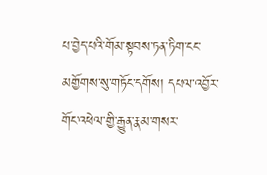པ་བྱེད་པའི་གོམ་སྟབས་ཏན་ཏིག་ངང་མགྱོགས་སུ་གཏོང་དགོས། དཔལ་འབྱོར་གོང་འཕེལ་གྱི་རྒྱུན་རྣམ་གསར་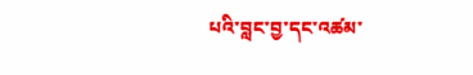པའི་བླང་བྱ་དང་འཚམ་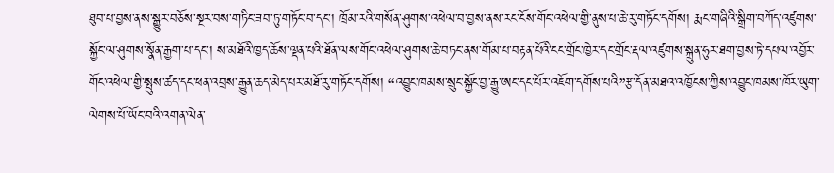ཐུབ་པ་བྱས་ནས་སྒྱུར་བཅོས་སྔར་བས་གཏིང་ཟབ་ཏུ་གཏོང་བ་དང་། ཁྲོམ་རའི་གསོན་ཤུགས་འཕེལ་བ་བྱས་ནས་རང་ངོས་གོང་འཕེལ་གྱི་ནུས་པ་ཆེ་རུ་གཏོང་དགོས། རྨང་གཞིའི་སྒྲིག་བཀོད་འཛུགས་སྐྱོང་ལ་ཤུགས་སྣོན་རྒྱག་པ་དང་། ས་མཐོའི་ཁྱད་ཆོས་ལྡན་པའི་ཐོན་ལས་གོང་འཕེལ་ཤུགས་ཆེ་བཏང་ནས་གོམ་པ་བརྟན་པོའི་ངང་གྲོང་ཁྱེར་དང་གྲོང་རྡལ་འཛུགས་སྐྲུན་ཧུར་ཐག་བྱས་ཏེ་དཔལ་འབྱོར་གོང་འཕེལ་གྱི་སྤུས་ཚད་དང་ཕན་འབྲས་རྒྱུན་ཆད་མེད་པར་མཐོ་རུ་གཏོང་དགོས། “འབྱུང་ཁམས་སྲུང་སྐྱོང་བྱ་རྒྱུ་ཨང་དང་པོར་འཇོག་དགོས་པའི”རྩ་དོན་མཐའ་འཁྱོངས་ཀྱིས་འབྱུང་ཁམས་ཁོར་ཡུག་ལེགས་པོ་ཡོང་བའི་འགན་ལེན་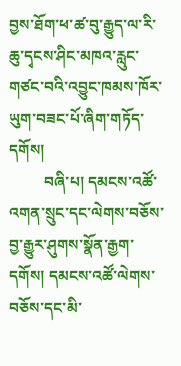བྱས་ཐོག་ཕ་ཚ་བུ་རྒྱུད་ལ་རི་ཆུ་དྭངས་ཤིང་མཁའ་རླུང་གཙང་བའི་འབྱུང་ཁམས་ཁོར་ཡུག་བཟང་པོ་ཞིག་གཏོད་དགོས།
         བཞི་པ། དམངས་འཚོ་འགན་སྲུང་དང་ལེགས་བཅོས་བྱ་རྒྱུར་ཤུགས་སྣོན་རྒྱག་དགོས། དམངས་འཚོ་ལེགས་བཅོས་དང་མི་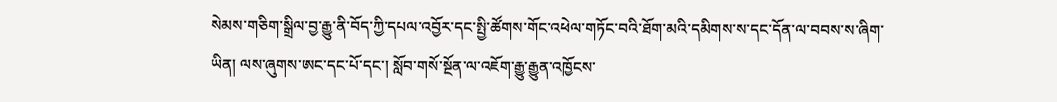སེམས་གཅིག་སྒྲིལ་བྱ་རྒྱུ་ནི་བོད་ཀྱི་དཔལ་འབྱོར་དང་སྤྱི་ཚོགས་གོང་འཕེལ་གཏོང་བའི་ཐོག་མའི་དམིགས་ས་དང་དོན་ལ་བབས་ས་ཞིག་ཡིན། ལས་ཞུགས་ཨང་དང་པོ་དང་། སློབ་གསོ་སྔོན་ལ་འཇོག་རྒྱུ་རྒྱུན་འཁྱོངས་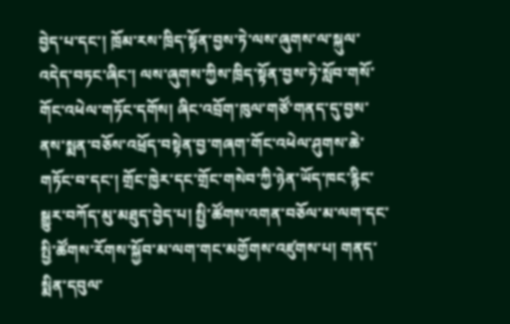བྱེད་པ་དང་། ཁྲོམ་རས་ཁྲིད་སྟོན་བྱས་ཏེ་ལས་ཞུགས་ལ་སྐུལ་འདེད་བཏང་ཞིང་། ལས་ཞུགས་ཀྱིས་ཁྲིད་སྟོན་བྱས་ཏེ་སློབ་གསོ་གོང་འཕེལ་གཏོང་དགོས། ཞིང་འབྲོག་ཁུལ་གཙོ་གནད་དུ་བྱས་ནས་སྨན་བཅོས་འཕྲོད་བསྟེན་བྱ་གཞག་གོང་འཕེལ་ཤུགས་ཆེ་གཏོང་བ་དང་། གྲོང་ཁྱེར་དང་གྲོང་གསེབ་ཀྱི་ཉེན་ཡོད་ཁང་རྙིང་སྒྱུར་བཀོད་མུ་མཐུད་བྱེད་པ། སྤྱི་ཚོགས་འགན་བཅོལ་མ་ལག་དང་སྤྱི་ཚོགས་རོགས་སྐྱོབ་མ་ལག་གང་མགྱོགས་འཛུགས་པ། གནད་སྨིན་དབུལ་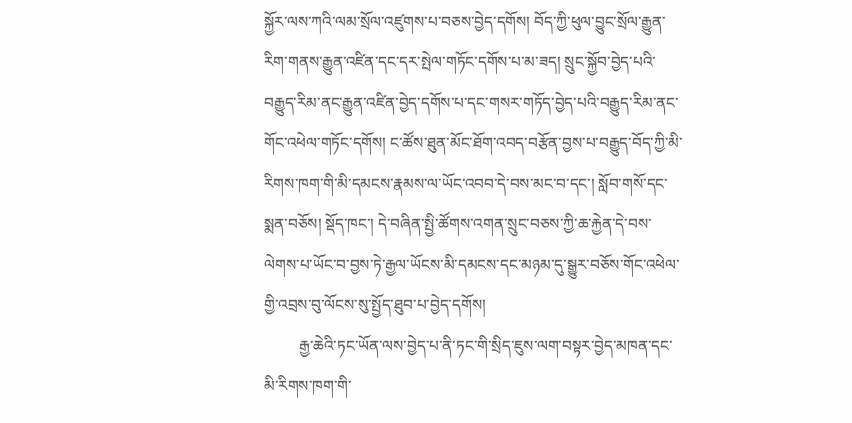སྐྱོར་ལས་ཀའི་ལམ་སྲོལ་འཛུགས་པ་བཅས་བྱེད་དགོས། བོད་ཀྱི་ཕུལ་བྱུང་སྲོལ་རྒྱུན་རིག་གནས་རྒྱུན་འཛིན་དང་དར་སྤེལ་གཏོང་དགོས་པ་མ་ཟད། སྲུང་སྐྱོབ་བྱེད་པའི་བརྒྱུད་རིམ་ནང་རྒྱུན་འཛིན་བྱེད་དགོས་པ་དང་གསར་གཏོད་བྱེད་པའི་བརྒྱུད་རིམ་ནང་གོང་འཕེལ་གཏོང་དགོས། ང་ཚོས་ཐུན་མོང་ཐོག་འབད་བརྩོན་བྱས་པ་བརྒྱུད་བོད་ཀྱི་མི་རིགས་ཁག་གི་མི་དམངས་རྣམས་ལ་ཡོང་འབབ་དེ་བས་མང་བ་དང་། སློབ་གསོ་དང་སྨན་བཅོས། སྡོད་ཁང་། དེ་བཞིན་སྤྱི་ཚོགས་འགན་སྲུང་བཅས་ཀྱི་ཆ་རྐྱེན་དེ་བས་ལེགས་པ་ཡོང་བ་བྱས་ཏེ་རྒྱལ་ཡོངས་མི་དམངས་དང་མཉམ་དུ་སྒྱུར་བཅོས་གོང་འཕེལ་གྱི་འབྲས་བུ་ལོངས་སུ་སྤྱོད་ཐུབ་པ་བྱེད་དགོས།
         རྒྱ་ཆེའི་ཏང་ཡོན་ལས་བྱེད་པ་ནི་ཏང་གི་སྲིད་ཇུས་ལག་བསྟར་བྱེད་མཁན་དང་མི་རིགས་ཁག་གི་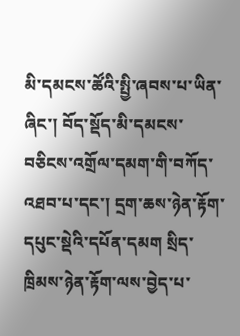མི་དམངས་ཚོའི་སྤྱི་ཞབས་པ་ཡིན་ཞིང་། བོད་སྡོད་མི་དམངས་བཅིངས་འགྲོལ་དམག་གི་བཀོད་འཐབ་པ་དང་། དྲག་ཆས་ཉེན་རྟོག་དཔུང་སྡེའི་དཔོན་དམག སྲིད་ཁྲིམས་ཉེན་རྟོག་ལས་བྱེད་པ་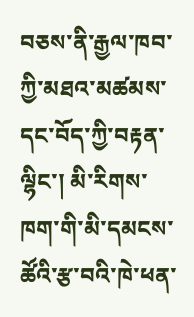བཅས་ནི་རྒྱལ་ཁབ་ཀྱི་མཐའ་མཚམས་དང་བོད་ཀྱི་བརྟན་ལྷིང་། མི་རིགས་ཁག་གི་མི་དམངས་ཚོའི་རྩ་བའི་ཁེ་ཕན་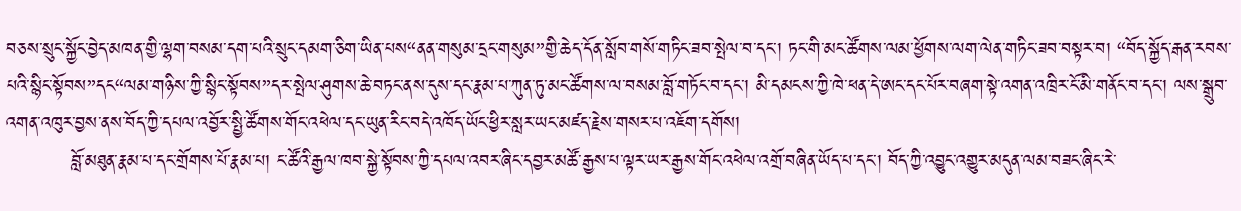བཅས་སྲུང་སྐྱོང་བྱེད་མཁན་གྱི་ལྷག་བསམ་དག་པའི་སྲུང་དམག་ཅིག་ཡིན་པས“ནན་གསུམ་དྲང་གསུམ”གྱི་ཆེད་དོན་སློབ་གསོ་གཏིང་ཟབ་སྤེལ་བ་དང་། ཏང་གི་མང་ཚོགས་ལམ་ཕྱོགས་ལག་ལེན་གཏིང་ཟབ་བསྟར་བ། “བོད་སྐྱོད་རྒན་རབས་པའི་སྙིང་སྟོབས”དང“ལམ་གཉིས་ཀྱི་སྙིང་སྟོབས”དར་སྤེལ་ཤུགས་ཆེ་བཏང་ནས་དུས་དང་རྣམ་པ་ཀུན་ཏུ་མང་ཚོགས་ལ་བསམ་བློ་གཏོང་བ་དང་། མི་དམངས་ཀྱི་ཁེ་ཕན་དེ་ཨང་དང་པོར་བཞག་སྟེ་འགན་འཁྲིར་ངོ་མི་གནོང་བ་དང་། ལས་སྒྲུབ་འགན་འཁུར་བྱས་ནས་བོད་ཀྱི་དཔལ་འབྱོར་སྤྱི་ཚོགས་གོང་འཕེལ་དང་ཡུན་རིང་བདེ་འཁོད་ཡོང་ཕྱིར་སླར་ཡང་མཛད་རྗེས་གསར་པ་འཇོག་དགོས།
          བློ་མཐུན་རྣམ་པ་དང་གྲོགས་པོ་རྣམ་པ། ང་ཚོའི་རྒྱལ་ཁབ་སྐྱེ་སྟོབས་ཀྱི་དཔལ་འབར་ཞིང་དབྱར་མཚོ་རྒྱས་པ་ལྟར་ཡར་རྒྱས་གོང་འཕེལ་འགྲོ་བཞིན་ཡོད་པ་དང་། བོད་ཀྱི་འབྱུང་འགྱུར་མདུན་ལམ་བཟང་ཞིང་རེ་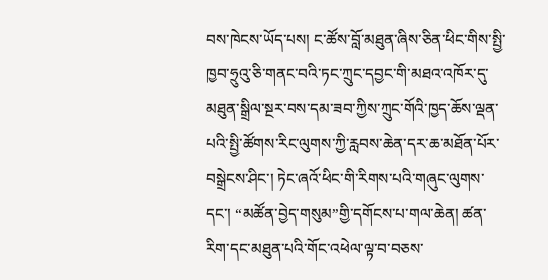བས་ཁེངས་ཡོད་པས། ང་ཚོས་བློ་མཐུན་ཞིས་ཅིན་ཕིང་གིས་སྤྱི་ཁྱབ་ཧྲུའུ་ཅི་གནང་བའི་ཏང་ཀྲུང་དབྱང་གི་མཐའ་འཁོར་དུ་མཐུན་སྒྲིལ་སྔར་བས་དམ་ཟབ་ཀྱིས་ཀྲུང་གོའི་ཁྱད་ཆོས་ལྡན་པའི་སྤྱི་ཚོགས་རིང་ལུགས་ཀྱི་རླབས་ཆེན་དར་ཆ་མཐོན་པོར་བསྒྲེངས་ཤིང་། ཏེང་ཞའོ་ཕིང་གི་རིགས་པའི་གཞུང་ལུགས་དང་། “མཚོན་བྱེད་གསུམ”གྱི་དགོངས་པ་གལ་ཆེན། ཚན་རིག་དང་མཐུན་པའི་གོང་འཕེལ་ལྟ་བ་བཅས་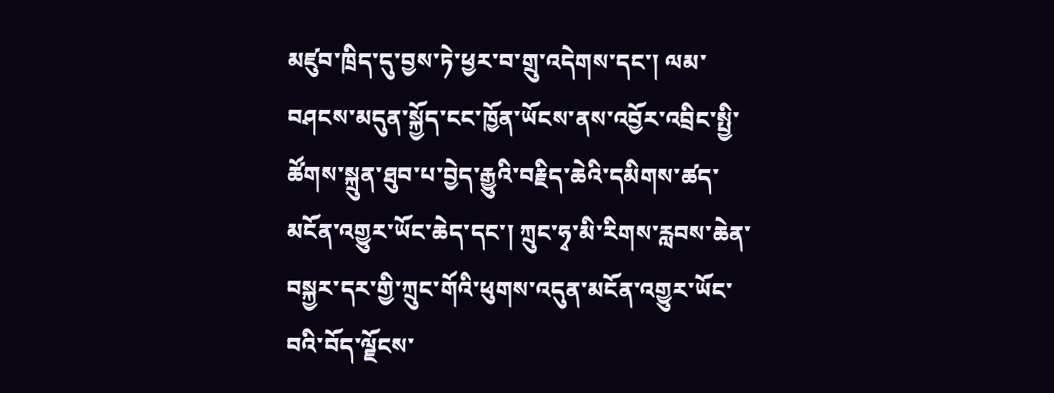མཛུབ་ཁྲིད་དུ་བྱས་ཏེ་ཕྱར་བ་གྲུ་འདེགས་དང་། ལམ་བཤངས་མདུན་སྐྱོད་ངང་ཁྱོན་ཡོངས་ནས་འབྱོར་འབྲིང་སྤྱི་ཚོགས་སྐྲུན་ཐུབ་པ་བྱེད་རྒྱུའི་བརྗིད་ཆེའི་དམིགས་ཚད་མངོན་འགྱུར་ཡོང་ཆེད་དང་། ཀྲུང་ཧྭ་མི་རིགས་རླབས་ཆེན་བསྐྱར་དར་གྱི་ཀྲུང་གོའི་ཕུགས་འདུན་མངོན་འགྱུར་ཡོང་བའི་བོད་ལྗོངས་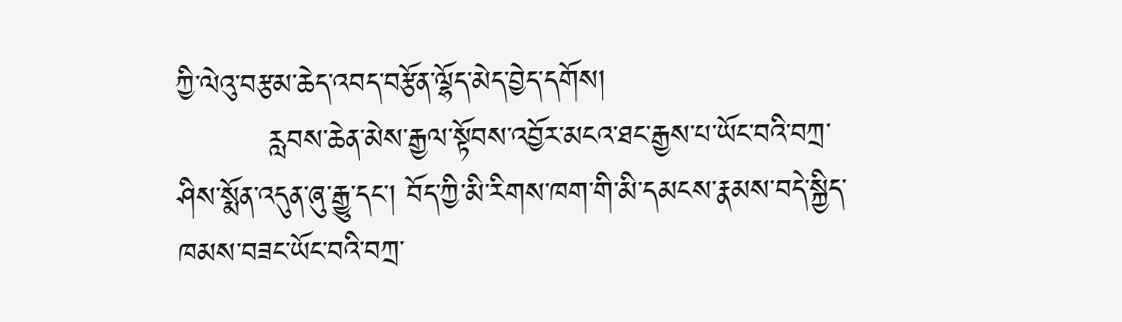ཀྱི་ལེའུ་བརྩམ་ཆེད་འབད་བརྩོན་ལྷོད་མེད་བྱེད་དགོས།
         རླབས་ཆེན་མེས་རྒྱལ་སྟོབས་འབྱོར་མངའ་ཐང་རྒྱས་པ་ཡོང་བའི་བཀྲ་ཤིས་སྨོན་འདུན་ཞུ་རྒྱུ་དང་། བོད་ཀྱི་མི་རིགས་ཁག་གི་མི་དམངས་རྣམས་བདེ་སྐྱིད་ཁམས་བཟང་ཡོང་བའི་བཀྲ་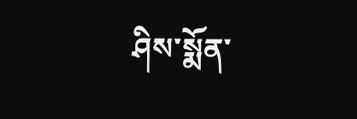ཤིས་སྨོན་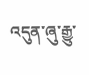འདུན་ཞུ་རྒྱུ་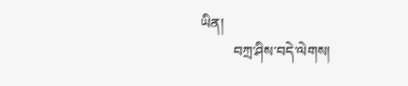ཡིན།
         བཀྲ་ཤིས་བདེ་ལེགས།